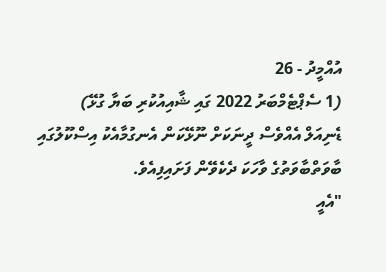އުއްމީދު - 26
(1 ސެޕްޓެމްބަރު 2022 ގައި ޝާއިއުކުރި ބަޔާ ގުޅޭ)
ޑެނިއަލް އެއްވެސް ދީނަކަށް ނޫޅޭކަން އެނގުމާއެކު އިސްކޫލުގައި ބާވަތްބާވަތުގެ ވާހަކަ ދެކެވޭން ފަށައިފިއެވެ.
"އެއީ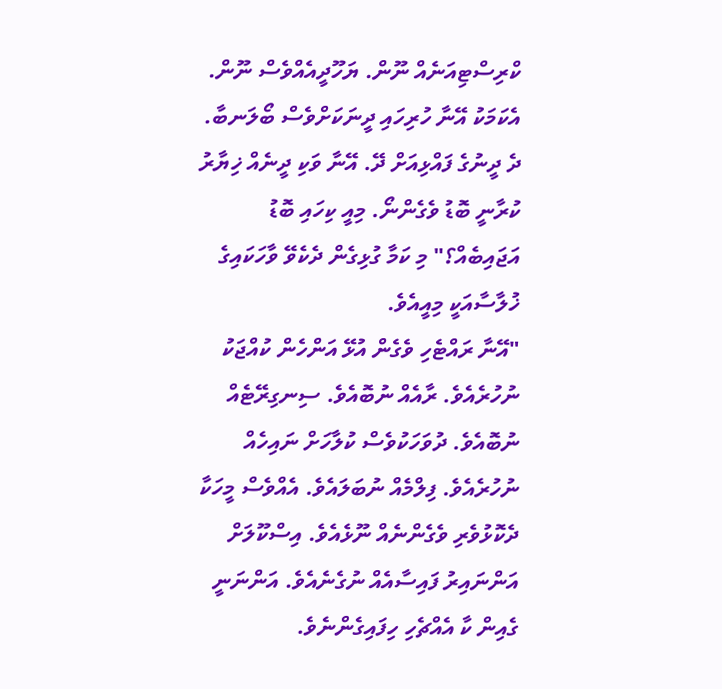ކްރިސްޓިއަނެއް ނޫން. ޔަހޫދީއެއްވެސް ނޫން. އެކަމަކު އޭނާ ހުރިހައި ދީނަކަށްވެސް ބޯލަނބާ. ދެ ދީނުގެ ފައްޅިއަށް ދޭ. އޭނާ ވަކި ދީނެއް ޚިޔާރު ކުރާނީ ބޮޑު ވެގެންނޯ. މިއީ ކިހައި ބޮޑު އަޖައިބެއް؟" މި ކަމާ ގުޅިގެން ދެކެވޭ ވާހަކައިގެ ޚުލާސާއަކީ މިއީއެވެ.
"އޭނާ ރައްޓެހި ވެގެން އުޅޭ އަންހެން ކުއްޖަކު ނުހުރެއެވެ. ރާއެއް ނުބޮއެވެ. ސިނގިރޭޓެއް ނުބޮއެވެ. ދުވަހަކުވެސް ކުލާހަށް ނައިހެއް ނުހުރެއެވެ. ފިލްމެއް ނުބަލައެވެ. އެއްވެސް މީހަކާ ދެކޮޅުވެރި ވެގެންނެއް ނޫޅެއެވެ. އިސްކޫލަށް އަންނައިރު ފައިސާއެއް ނުގެނެއެވެ. އަންނަނީ ގެއިން ކާ އެއްޗެހި ހިފައިގެންނެވެ.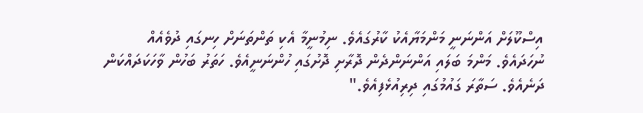އިސްކޫލަށް އަންނަނީ މަންމަޔާއެކު ކާރުގައެވެ. ނިމުނީމާ އެކި ތަންތަނަށް ހިނގައި ދުވެއެއް ނުހަދައެވެ. މަންމަ ބަލައި އަންނަންދެން ދޮރާށި ދޮށުގައި ހުންނަނީއެވެ. ހަތަރު ބަހުން ވާހަކަދައްކަން ދަނެއެވެ. ސަތާރަ ގައުމުގައި ދިރިއުޅެފިއެވެ."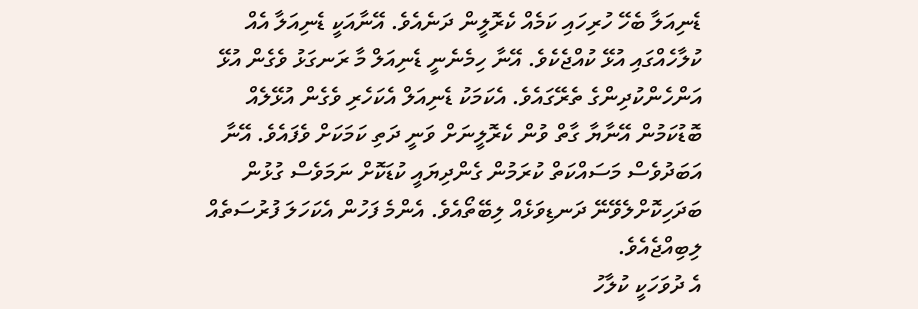ޑެނިއަލާ ބެހޭ ހުރިހައި ކަމެއް ކެރޮލީން ދަނެއެވެ. އޭނާއަކީ ޑެނިއަލާ އެއް ކުލާހެއްގައި އުޅޭ ކުއްޖެކެވެ. އޭނާ ހިމެނެނީ ޑެނިއަލް މާ ރަނގަޅު ވެގެން އުޅޭ އަންހެންކުދިންގެ ތެރޭގައެވެ. އެކަމަކު ޑެނިއަލް އެކަހެރި ވެގެން އުޅޭލެއް ބޮޑުކަމުން އޭނާޔާ ގާތް ވުން ކެރޮލީނަށް ވަނީ ދަތި ކަމަކަށް ވެފައެވެ. އޭނާ އަބަދުވެސް މަސައްކަތް ކުރަމުން ގެންދިޔައީ ކުޑަކޮށް ނަމަވެސް ގުޅުން ބަދަހިކޮށްލެވޭނޭ ދަނޑިވަޅެއް ލިބޭތޯއެވެ. އެންމެ ފަހުން އެކަހަލަ ފުރުސަތެއް ލިބިއްޖެއެވެ.
އެ ދުވަހަކީ ކުލާހު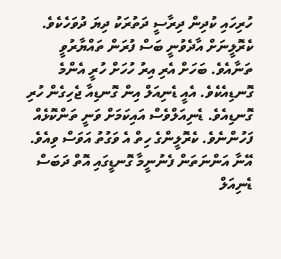ހުރިހައި ކުދިން ދިރާސީ ދަތުރަކު ދިޔަ ދުވަހެކެވެ. ކެރޮލީނަށް އާދެވުނީ ބަސް ފުރަން ތައްޔާރުވީ ތަނާއެވެ. ބަހަށް އެރި އިރު ހުހަށް ހުރީ އެންމެ ގޮނޑިއެކެވެ. އެއީ ޑެނިއަލް އިން ގޮނޑިއާ ޖެހިގެން ހުރި ގޮނޑިއެވެ. ޑެނިއަލްވެސް އައިކަމަށް ވަނީ ތަންކޮޅެއް ފަހުންނެވެ. ކެރޮލީންގެ ހިތް އެ ވަގުތު އަވަސް ވިއެވެ.
އޭނާ އަންނަތަން ފެނުނީމާ ގޮނޑީގައި އޮތް ދަބަސް ޑެނިއަލް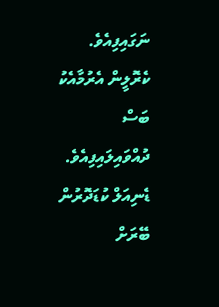ނަގައިފިއެވެ. ކެރޮލީން އެރުމާއެކު ބަސް ދުއްވައިލައިފިއެވެ. ޑެނިއަލް ކުޑަދޮރުން ބޭރަށް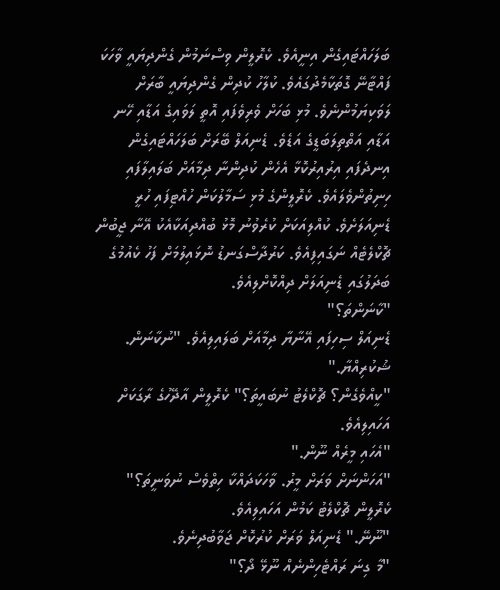ބަލަހައްޓައިގެން އިނީއެވެ. ކެރޮލީން ވިސްނަމުން ގެންދިޔައީ ވާހަކަ ފައްޓާނޭ ގޮތަކާމެދުގައެވެ. ކުލާހު ކުދިން ގެންދިޔައީ ބާރަށް ލަވަކިޔަމުންނެވެ. މުޅި ބަހަށް ވެރިވެފައި އޮތީ ލަވައިގެ އަޑާއި ހޭނ އަޑާއި އަތްތިލަބަޑީގެ އަޑެވެ. ޑެނިއަލް ބޭރަށް ބަލަހައްޓައިގެން އިނދެފައި އިރުއިރުކޮޅާ އެހެން ކުދިންނާ ދިމާއަށް ބަލައިލާފައި ހިނިތުންވެލައެވެ. ކެރޮލީންގެ މުޅި ސަމާލުކަން ހުއްޓިފައި ހުރީ ޑެނިއަލަށެވެ. ކުއްލިއަކަށް ކުރެވުނު މޮޅު ބުއްދިއަކާއެކު އޭނާ ޖީބުން ޗޮކްލެޓެއް ނަގައިފިއެވެ. ކަރުދާސްގަނޑު ނޮޅައިލުމަށް ފަހު ކެއުމުގެ ބަދަލުގައި ޑެނިއަލަށް ދިއްކޮށްލިއެވެ.
"ކާނަންތަ؟"
ޑެނިއަލް ސިހިފައި އޭނާޔާ ދިމާއަށް ބަލައިލިއެވެ. "ނުކާނަން. ޝުކުރިއްޔާ."
"ކީއްވެގެން؟ ޗޮކްލެޓު ނުބައީތަ؟" ކެރޮލީން އާދޭހުގެ ރާގަކަށް އަހައިލިއެވެ.
"އެހައި މީރެއް ނޫން."
"އަހަންނަށް ވަރަށް މީރު. ވާހަކަދައްކާ ހިތްވެސް ނުވަނީތަ؟" ކެރޮލީން ޗޮކްލެޓު ކަމުން އަހައިލިއެވެ.
"ނޫނޭ." ޑެނިއަލް ވަރަށް ކުރުކޮށް ޖަވާބުދިނެވެ.
"މާ ގިނަ ރައްޓެހިންނެއް ނޫޅޭ ދޯ؟"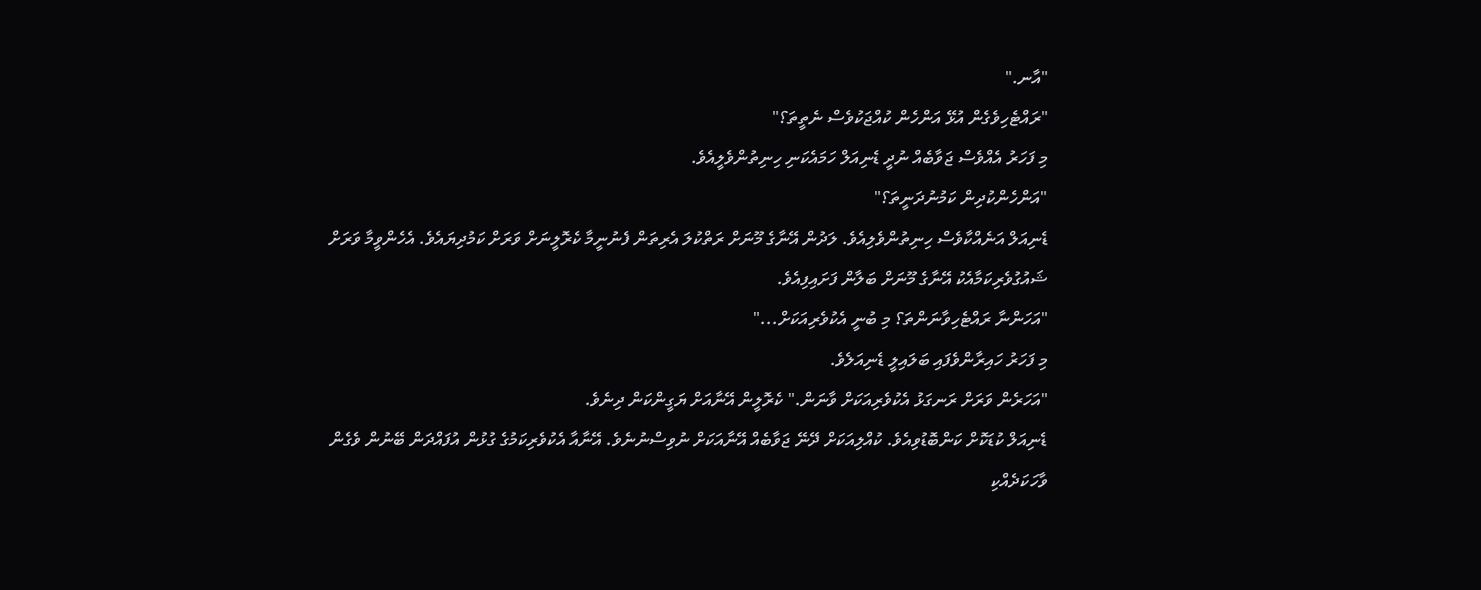"އާނ."
"ރައްޓެހިވެގެން އުޅޭ އަންހެން ކުއްޖަކުވެސް ނެތީތަ؟"
މި ފަހަރު އެއްވެސް ޖަވާބެއް ނުދީ ޑެނިއަލް ހަމައެކަނި ހިނިތުންވެލީއެވެ.
"އަންހެންކުދިން ކަމުނުދަނީތަ؟"
ޑެނިއަލް އަނެއްކާވެސް ހިނިތުންވެލިއެވެ. ލަދުން އޭނާގެ މޫނަށް ރަތްކުލަ އެރިތަން ފެނުނީމާ ކެރޮލީނަށް ވަރަށް ކަމުދިޔައެވެ. އެހެންވީމާ ވަރަށް ޝައުގުވެރިކަމާއެކު އޭނާގެ މޫނަށް ބަލާން ފަށައިފިއެވެ.
"އަހަންނާ ރައްޓެހިވާނަންތަ؟ މި ބުނީ އެކުވެރިއަކަށް..."
މި ފަހަރު ހައިރާންވެފައި ބަލައިލީ ޑެނިއަލެވެ.
"އަހަރެން ވަރަށް ރަނގަޅު އެކުވެރިއަކަށް ވާނަން." ކެރޮލީން އޭނާއަށް ޔަގީންކަން ދިނެވެ.
ޑެނިއަލް ކުޑަކޮށް ކަންބޮޑުވިއެވެ. ކުއްލިއަކަށް ދޭނޭ ޖަވާބެއް އޭނާއަކަށް ނުވިސްނުނެވެ. އޭނާއާ އެކުވެރިކަމުގެ ގުޅުން އުފައްދަން ބޭނުން ވެގެން ވާހަކަދެއްކި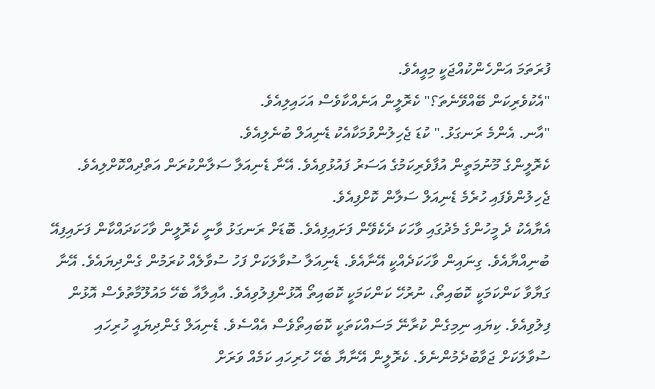ފުރަތަމަ އަންހެންކުއްޖަކީ މިއީއެވެ.
"އެކުވެރިކަން ބޭއްވޭނެތަ؟" ކެރޮލީން އަނެއްކާވެސް އަހައިލިއެވެ.
"އާނ. އެންމެ ރަނގަޅު." ކުޑަ ޖެހިލުންވުމަކާއެކު ޑެނިއަލް ބުނެލިއެވެ.
ކެރޮލީންގެ މޫނުމަތީން އުފާވެރިކަމުގެ އަސަރު ފައުޅުވިއެވެ. އޭނާ ޑެނިއަލާ ސަލާންކުރަން އަތްދިއްކޮށްލިއެވެ. ޖެހިލުންވެފައި ހުރެމެ ޑެނިއަލް ސަލާން ކޮށްފިއެވެ.
އެޔާއެކު ދެ މީހުންގެ މެދުގައި ވާހަކަ ދެކެވޭން ފަށައިފިއެވެ. ބޮޑަށް ރަނގަޅު ވާނީ ކެރޮލީން ވާހަކަދައްކާން ފަށައިފިއޭ ބުނިއްޔާއެވެ. ގިނައިން ވާހަކަދެއްކީ އޭނާއެވެ. ޑެނިއަލާ ސުވާލަކަށް ފަހު ސުވާލެއް ކުރަމުން ގެންދިޔައެވެ. އޭނާ ގަޔާވާ ކަންކަމަކީ ކޮބައިތޯ، ނުރުހޭ ކަންކަމަކީ ކޮބައިތޯ އޮޅުންފިލުވިއެވެ. އާއިލާއާ ބެހޭ މައުލޫމާތުވެސް އޮޅުން ފިލުވިއެވެ. ކިޔައި ނިމިގެން ކުރާނޭ މަސައްކަތަކީ ކޮބައިތޯވެސް އެއްސެވެ. ޑެނިއަލް ގެންދިޔައީ ހުރިހައި ސުވާލަކަށް ޖަވާބުދެމުންނެވެ. ކެރޮލީން އޭނާޔާ ބެހޭ ހުރިހައި ކަމެއް ވަރަށް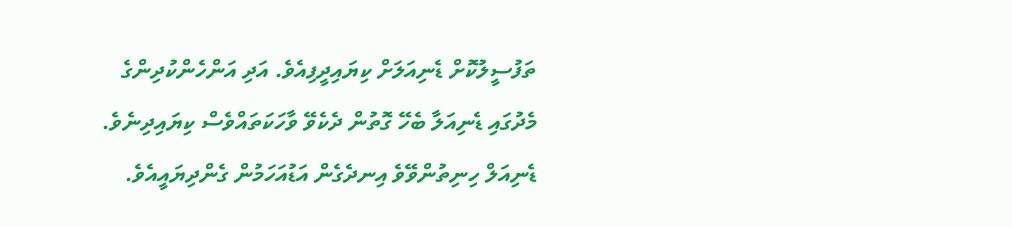ތަފުސީލުކޮށް ޑެނިއަލަށް ކިޔައިދީފިއެވެ. އަދި އަންހެންކުދިންގެ މެދުގައި ޑެނިއަލާ ބެހޭ ގޮތުން ދެކެވޭ ވާހަކަތައްވެސް ކިޔައިދިނެވެ. ޑެނިއަލް ހިނިތުންވޭވެ އިނދެގެން އަޑުއަހަމުން ގެންދިޔައީއެވެ.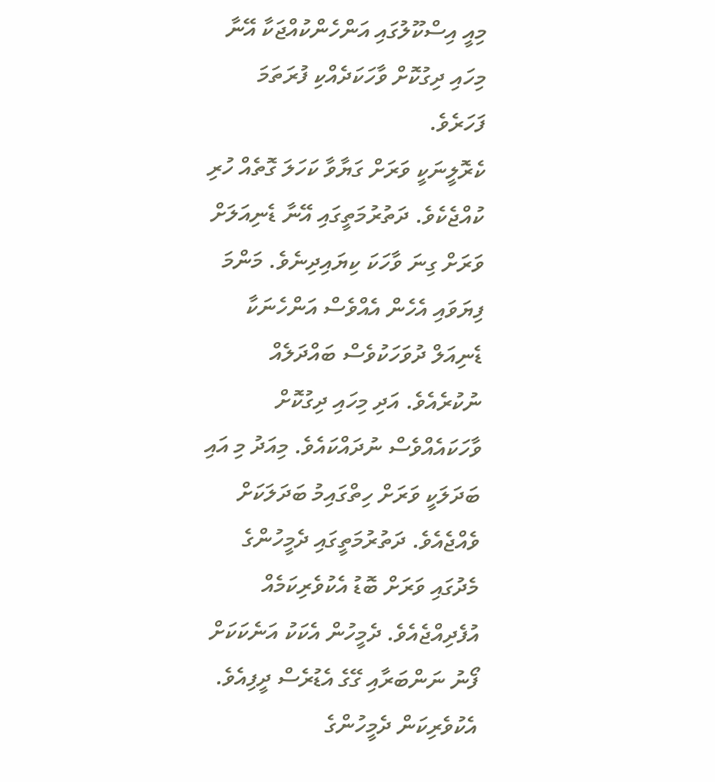މިއީ އިސްކޫލުގައި އަންހެންކުއްޖަކާ އޭނާ މިހައި ދިގުކޮށް ވާހަކަދެއްކި ފުރަތަމަ ފަހަރެވެ.
ކެރޮލީނަކީ ވަރަށް ގަޔާވާ ކަހަލަ ގޮތެއް ހުރި ކުއްޖެކެވެ. ދަތުރުމަތީގައި އޭނާ ޑެނިއަލަށް ވަރަށް ގިނަ ވާހަކަ ކިޔައިދިނެވެ. މަންމަ ފިޔަވައި އެހެން އެއްވެސް އަންހެނަކާ ޑެނިއަލް ދުވަހަކުވެސް ބައްދަލެއް ނުކުރެއެވެ. އަދި މިހައި ދިގުކޮށް ވާހަކައެއްވެސް ނުދައްކައެވެ. މިއަދު މި އައި ބަދަލަކީ ވަރަށް ހިތްގައިމު ބަދަލަކަށް ވެއްޖެއެވެ. ދަތުރުމަތީގައި ދެމީހުންގެ މެދުގައި ވަރަށް ބޮޑު އެކުވެރިކަމެއް އުފެދިއްޖެއެވެ. ދެމީހުން އެކަކު އަނެކަކަށް ފޯނު ނަންބަރާއި ގޭގެ އެޑުރެސް ދީފިއެވެ. އެކުވެރިކަން ދެމީހުންގެ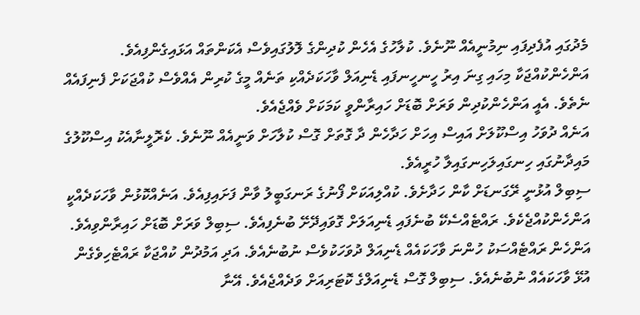މެދުގައި އުފެދިފައި ނިމުނީއެއް ނޫނެވެ. ކުލާހުގެ އެހެން ކުދިންގެ ލޮލުގައިވެސް އެކަންތައް އަޅައިގެންފިއެވެ. އަންހެންކުއްޖަކާ މިހައި ގިނަ އިރު ހީނހީނފައި ޑެނިއަލް ވާހަކަދެއްކި ތަނެއް މީގެ ކުރިން އެއްވެސް ކުއްޖަކަށް ފެނިފައެއް ނެތެވެ. އެއީ އަންހެންކުދިން ވަރަށް ބޮޑަށް ހައިރާންވީ ކަމަކަށް ވެއްޖެއެވެ.
އަނެއް ދުވަހު އިސްކޫލަށް އައިސް އިހަށް ހަދާހެން ދާ ގޮތަށް ގޮސް ކުލާހަށް ވަނީއެއް ނޫނެވެ. ކެރޮލީނާއެކު އިސްކޫލުގެ މައިދާނުގައި ހިނގައިލަހިނގައިލާ ހުރީއެވެ.
ސިބިލް އުޅުނީ ރޭގަނޑަށް ކާން ހަދާށެވެ. ކުއްލިއަކަށް ފޯނުގެ ރަނގަބީލު ވާން ފަށައިފިއެވެ. އަނެއްކޮޅުން ވާހަކަދެއްކީ އަންހެންކުއްޖެކެވެ. ރައްޓެއްސެކޭ ބުނެފައި ޑެނިއަލަށް ގޮވައިދޭށޭ ބުނެފިއެވެ. ސިބިލް ވަރަށް ބޮޑަށް ހައިރާންވިއެވެ. އަންހެން ރައްޓެއްސަކު ހުންނަ ވާހަކައެއް ޑެނިއަލް ދުވަހަކުވެސް ނުބުނެއެވެ. އަދި އަމުދުން ކުއްޖަކާ ރައްޓެހިވެގެން އުޅޭ ވާހަކައެއް ނުބުނެއެވެ. ސިބިލް ގޮސް ޑެނިއަލްގެ ކޮޓަރިއަށް ވަދެއްޖެއެވެ. އޭނާ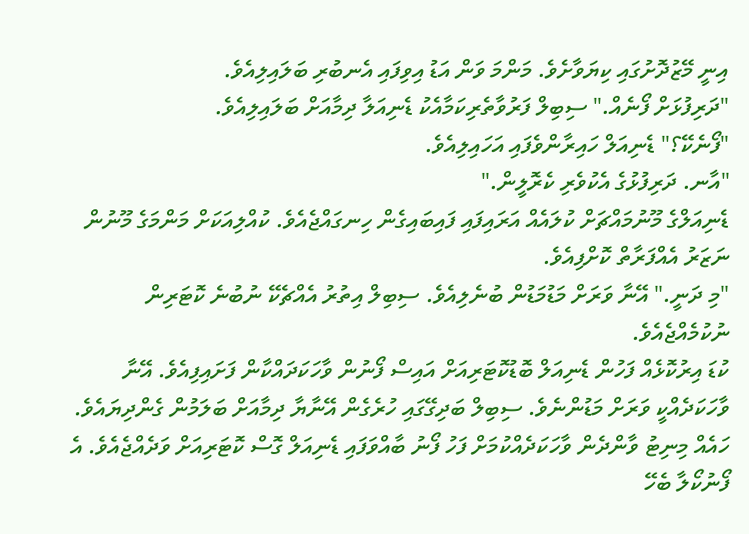އިނީ މޭޒުދޮށުގައި ކިޔަވާށެވެ. މަންމަ ވަން އަޑު އިވިފައި އެނބުރި ބަލައިލިއެވެ.
"ދަރިފުޅަށް ފޯނެއް." ސިބިލް ފަރުވާތެރިކަމާއެކު ޑެނިއަލާ ދިމާއަށް ބަލައިލިއެވެ.
"ފޯނެކޭ؟" ޑެނިއަލް ހައިރާންވެފައި އަހައިލިއެވެ.
"އާނ. ދަރިފުޅުގެ އެކުވެރި ކެރޮލީން."
ޑެނިއަލްގެ މޫނުމައްޗަށް ކުލައެއް އަރައިފައި ފައިބައިގެން ހިނގައްޖެއެވެ. ކުއްލިއަކަށް މަންމަގެ މޫނުން ނަޒަރު އެއްފަރާތް ކޮށްފިއެވެ.
"މި ދަނީ." އޭނާ ވަރަށް މަޑުމަޑުން ބުނެލިއެވެ. ސިބިލް އިތުރު އެއްޗެކޭ ނުބުނެ ކޮޓަރިން ނުކުމެއްޖެއެވެ.
ކުޑަ އިރުކޮޅެއް ފަހުން ޑެނިއަލް ބޮޑުކޮޓަރިއަށް އައިސް ފޯނުން ވާހަކަދައްކާން ފަށައިފިއެވެ. އޭނާ ވާހަކަދެއްކީ ވަރަށް މަޑުންނެވެ. ސިބިލް ބަދިގޭގައި ހުރެގެން އޭނާޔާ ދިމާއަށް ބަލަމުން ގެންދިޔައެވެ. ހައެއް މިނިޓު ވާންދެން ވާހަކަދެއްކުމަށް ފަހު ފޯނު ބާއްވަފައި ޑެނިއަލް ގޮސް ކޮޓަރިއަށް ވަދެއްޖެއެވެ. އެ ފޯނުކޯލާ ބެހޭ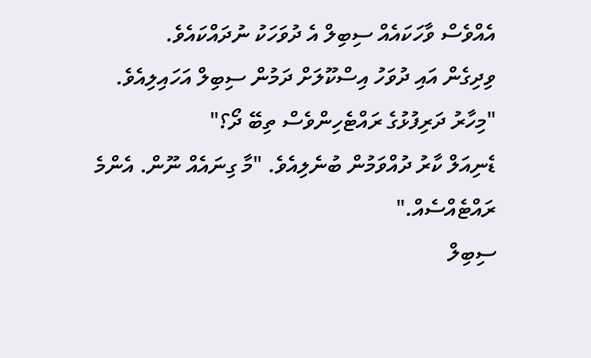އެއްވެސް ވާހަކައެއް ސިބިލް އެ ދުވަހަކު ނުދައްކައެވެ.
ވިދިގެން އައި ދުވަހު އިސްކޫލަށް ދަމުން ސިބިލް އަހައިލިއެވެ.
"މިހާރު ދަރިފުޅުގެ ރައްޓެހިންވެސް ތިބޭ ދޯ؟"
ޑެނިއަލް ކާރު ދުއްވަމުން ބުނެލިއެވެ. "މާ ގިނައެއް ނޫން. އެންމެ ރައްޓެއްސެއް."
ސިބިލް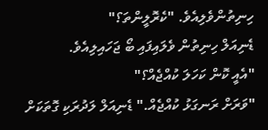ހިނިތުންވެލިއެވެ. "ކެރޮލީންތަ؟"
ޑެނިއަލް ހިނިތުން ވެލައިފައި ބޯ ޖަހައިލިއެވެ.
"އެއީ ކޮން ކަހަލަ ކުއްޖެއް؟"
"ވަރަށް ރަނގަޅު ކުއްޖެއް." ޑެނިއަލް ލަދުރަކި ގޮތަކަށް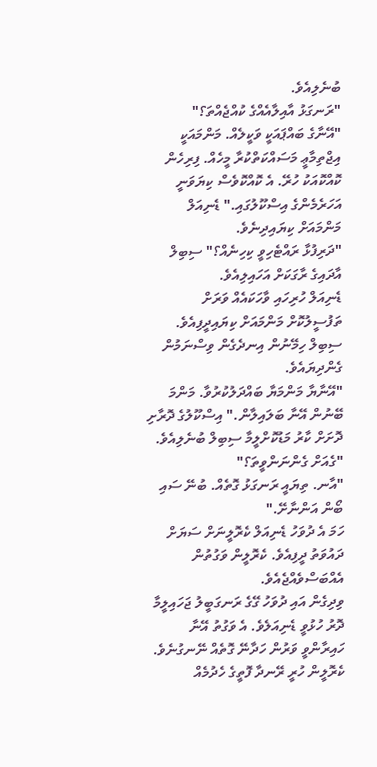ބުނެލިއެވެ.
"ރަނގަޅު އާއިލާއެއްގެ ކުއްޖެއްތަ؟"
"އޭނާގެ ބައްޕައަކީ ވަކީލެއް. މަންމައަކީ އިޖްތިމާޢީ މަސައްކަތްކުރާ މީހެއް. ފިރިހެން ކޮއްކޮއަކު ހުރޭ. އެ ކޮއްކޮވެސް ކިޔަވަނީ އަހަރެމެންގެ އިސްކޫލުގައި." ޑެނިއަލް މަންމައަށް ކިޔައިދިނެވެ.
"ދަރިފުޅާ ރައްޓެހިވީ ކިހިނެއް؟" ސިބިލް އާދައިގެ ރާގަކަށް އަހައިލިއެވެ.
ޑެނިއަލް ހުރިހައި ވާހަކައެއް ވަރަށް ތަފުސީލުކޮށް މަންމައަށް ކިޔައިދީފިއެވެ. ސިބިލް ހިމޭނުން އިނދެގެން ވިސްނަމުން ގެންދިޔައެވެ.
"އޭނާޔާ މަންމަޔާ ބައްދަލުކުރުވާ. މަންމަ ބޭނުން އޭނާ ބަލައިލާން." އިސްކޫލުގެ ދޮރާށި ދޮށަށް ކާރު މަޑުކޮށްލީމާ ސިބިލް ބުނެލިއެވެ.
"ގެއަށް ގެންނަންވީތަ؟"
"އާނ. ތިޔައީ ރަނގަޅު ގޮތެއް. ބުނޭ ސައި ބޯން އަންނާށޭ."
ހަމަ އެ ދުވަހު ޑެނިއަލް ކެރޮލީނަށް ސަޔަށް ދައުވަތު ދީފިއެވެ. ކެރޮލީން ވަގުތުން އެއްބަސްވެއްޖެއެވެ.
ވިދިގެން އައި ދުވަހު ގޭގެ ރަނގަބީލު ޖަހައިލީމާ ދޮރު ހުޅުވީ ޑެނިއަލެވެ. އެ ވަގުތު އޭނާ ހައިރާންވީ ވަރުން ހަދާނޭ ގޮތެއް ނޭނގުނެވެ. ކެރޮލީން ހުރީ ރޭނދާ ފޮތީގެ ހެދުމެއް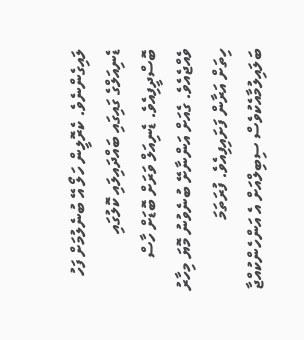ލައިގެންނެވެ. ކެރޮލީން ހަލޯ އޭ ބުނެލުމަށް ފަހު ޑެނިއަލްގެ ގައިގައި ބައްދައިލައި ކޮލުގައި ބޮސްދީފިއެވެ. ޑެނިއަލް ވަރަށް ބޮޑަށް ހާސް ވެއްޖެއެވެ. ގެއަށް އަންނާށޭ ބުނެވުނު މޮޔަ މިހާރު ހިތަށް އަރާން ފަށައިފިއެވެ. ފުރަތަމަ ބަލައިލުމާއެކުވެސް ސިބިލްއަށް އެ އަންހެންކުއްޖާ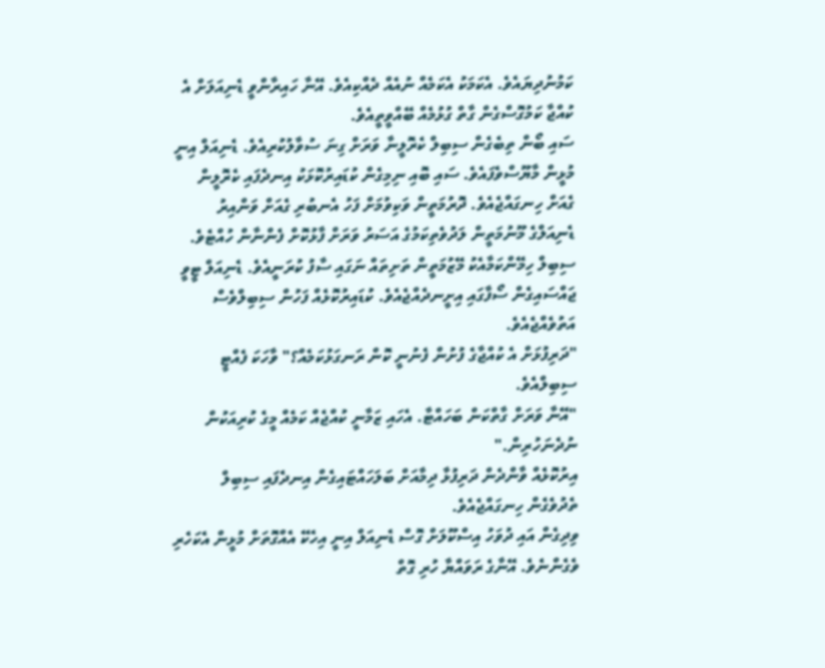ކަމުނުދިޔައެވެ. އެކަމަކު އެކަމެއް ނުއެއް ދެއްކިއެވެ. އޭނާ ހައިރާންވީ ޑެނިއަލަށް އެ ކުއްޖާ ކަމުގޮސްގެން ގާތް ގުޅުމެއް ބޭއްވީތީއެވެ.
ސައި ބޯން ތިބެގެން ސިބިލް ކެރޮލީނާ ވަރަށް ގިނަ ސުވާލުކުރިއެވެ. ޑެނިއަލް އިނީ މުޅީން މާޔޫސްވެފައެވެ. ސައި ބޮއި ނިމިގެން ކުޑައިރުކޮޅަކު އިނދެފައި ކެރޮލީން ގެއަށް ހިނގައްޖެއެވެ. ދޮރުމަތީން ވަކިވުމަށް ފަހު އެނބުރި ގެއަށް ވަންއިރު ޑެނިއަލްގެ މޫނުމަތީން ލަދުވެތިކަމުގެ އަސަރު ވަރަށް ފާޅުކޮށް ފެންނާން ހުއްޓެވެ. ސިބިލް ހިމޭންކަމާއެކު މޭޒުމަތީން ތަށިތައް ނަގައި ސާފު ކުރަނީއެވެ. ޑެނިއަލް ޓީވީ ޖައްސައިގެން ސޯފާގައި އިށީނދެއްޖެއެވެ. ކުޑައިރުކޮޅެއް ފަހުން ސިބިލްވެސް އަތުވެއްޖެއެވެ.
"ދަރިފުޅަށް އެ ކުއްޖާގެ ފުށުން ފެނުނީ ކޮން ރަނގަޅުކަމެއް؟" ވާހަކަ ފެއްޓީ ސިބިލްއެވެ.
"އޭނާ ވަރަށް ގާތްކަން ބަހައްޓާ. އެހައި ޒަމާނީ ކުއްޖެއް ކަމެއް މީގެ ކުރިއަކުން ނުދެނަހުރިން."
އިރުކޮޅެއް ވާންދެން ދަރިފުޅާ ދިމާއަށް ބަލަހައްޓައިގެން އިނދެފައި ސިބިލް ތެދުވެގެން ހިނގައްޖެއެވެ.
ވިދިގެން އައި ދުވަހު އިސްކޫލަށް ގޮސް ޑެނިއަލް އިނީ އިހެކޭ އެއްގޮތަށް މުޅީން އެކަހެރި ވެގެންނެވެ. އޭނާގެ ރަވައްޔާ ހުރި ގޮތް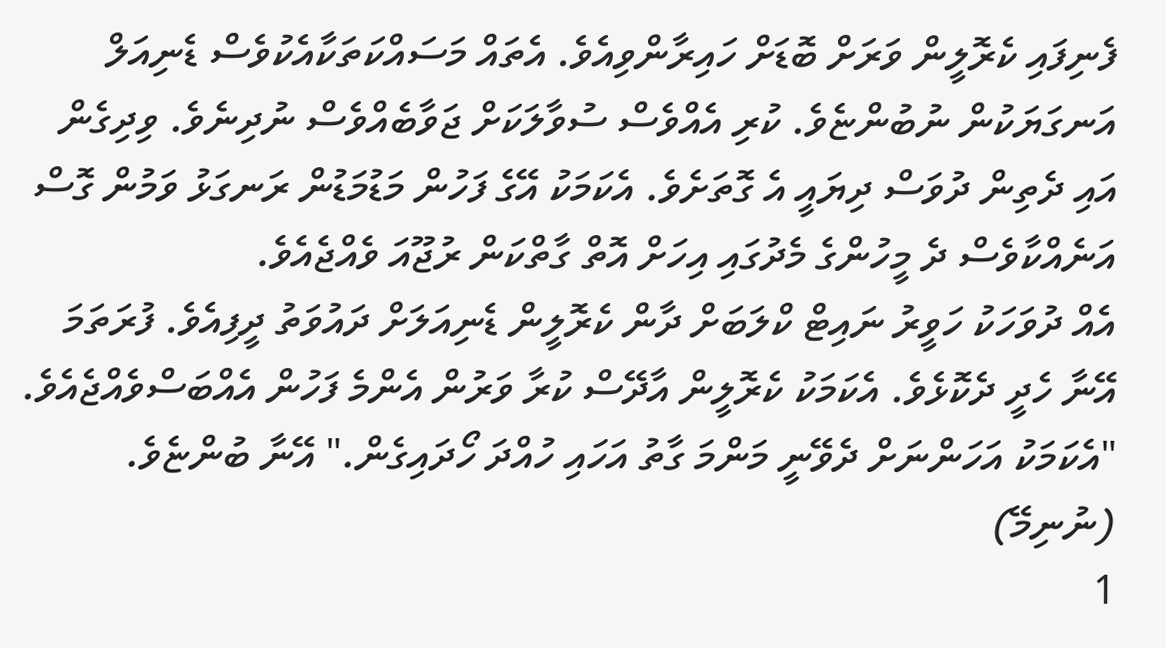ފެނިފައި ކެރޮލީން ވަރަށް ބޮޑަށް ހައިރާންވިއެވެ. އެތައް މަސައްކަތަކާއެކުވެސް ޑެނިއަލް އަނގަޔަކުން ނުބުންޏެވެ. ކުރި އެއްވެސް ސުވާލަކަށް ޖަވާބެއްވެސް ނުދިނެވެ. ވިދިގެން އައި ދެތިން ދުވަސް ދިޔައީ އެ ގޮތަށެވެ. އެކަމަކު އޭގެ ފަހުން މަޑުމަޑުން ރަނގަޅު ވަމުން ގޮސް އަނެއްކާވެސް ދެ މީހުންގެ މެދުގައި އިހަށް އޮތް ގާތްކަން ރުޖޫއަ ވެއްޖެއެވެ.
އެއް ދުވަހަކު ހަވީރު ނައިޓް ކްލަބަށް ދާން ކެރޮލީން ޑެނިއަލަށް ދައުވަތު ދީފިއެވެ. ފުރަތަމަ އޭނާ ހެދީ ދެކޮޅެވެ. އެކަމަކު ކެރޮލީން އާދޭސް ކުރާ ވަރުން އެންމެ ފަހުން އެއްބަސްވެއްޖެއެވެ.
"އެކަމަކު އަހަންނަށް ދެވޭނީ މަންމަ ގާތު އަހައި ހުއްދަ ހޯދައިގެން." އޭނާ ބުންޏެވެ.
(ނުނިމޭ)
1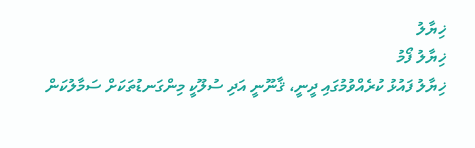ޚިޔާލު
ޚިޔާލު ފޯމު
ޚިޔާލު ފައުޅު ކުރެއްވުމުގައި ދީނީ، ޤާނޫނީ އަދި ސުލޫކީ މިންގަނޑުތަކަށް ސަމާލުކަން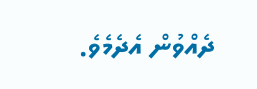ދެއްވުން އެދެމެވެ.